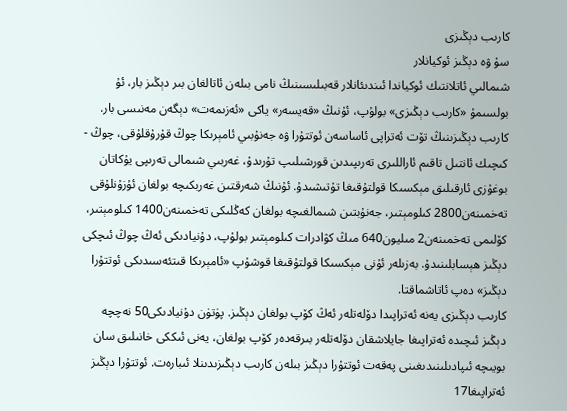كارىب دېڭىزى
سۇ ۋە دېڭىز ئوكيانلار
شىمالىي ئاتلانتىك ئوكياندا ئىندىئانلار قەبىلىسىنىڭ نامى بىلەن ئاتالغان بىر دېڭىز بار، ئۇ بولسىمۇ «كارىب دېڭىزى» بولۇپ، ئۇنىڭ «قەيسەر» ياكى «ئەزىمەت» دېگەن مەنىسى بار.
كارىب دېڭىزىنىڭ تۆت ئەتراپى ئاساسەن ئوتتۇرا ۋە جەنۇبىي ئامېرىكا چوڭ قۇرۇقلۇقى، چوڭ - كىچىك ئانتىل تاقىم ئاراللىرى تەرىپىدىن قورشىلىپ تۇرىدۇ، غەربىي شىمالى تەرىپى يۇكاتان بوغۇزى ئارقىلىق مېكسىكا قولتۇقىغا تۇتىشىدۇ. ئۇنىڭ شەرقتىن غەربكىچە بولغان ئۇزۇنلۇقى تەخمىنەن2800 كىلومېتىر، جەنۇبتىن شىمالغىچە بولغان كەڭلىكى تەخمىنەن1400 كىلومېتىر، كۆلىمى تەخمىنەن2 مىليون640 مىڭ كۋادرات كىلومېتىر بولۇپ، دۇنيادىكى ئەڭ چوڭ ئىچكى دېڭىز ھېسابلىنىدۇ. بەزىلەر ئۇنى مېكسىكا قولتۇقىغا قوشۇپ «ئامېرىكا قىتئەسىدىكى ئوتتۇرا دېڭىز» دەپ ئاتاشماقتا.
كارىب دېڭىزى يەنە ئەتراپىدا دۆلەتلەر ئەڭ كۆپ بولغان دېڭىز. پۈتۈن دۇنيادىكى50 نەچچە دېڭىز ئىچىدە ئەتراپىغا جايلاشقان دۆلەتلەر بىرقەدەر كۆپ بولغان، يەنى ئىككى خانىلىق سان بويىچە ئىپادىلىنىدىغىنى پەقەت ئوتتۇرا دېڭىز بىلەن كارىب دېڭىزىدىنلا ئىبارەت. ئوتتۇرا دېڭىز ئەتراپىغا17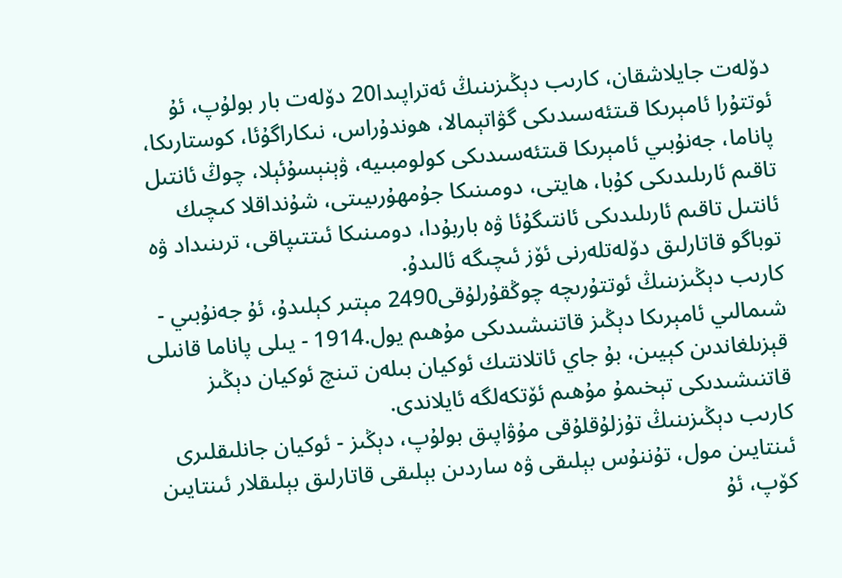دۆلەت جايلاشقان، كارىب دېڭىزىنىڭ ئەتراپىدا20 دۆلەت بار بولۇپ، ئۇ ئوتتۇرا ئامېرىكا قىتئەسىدىكى گۋاتېمالا، ھوندۇراس، نىكاراگۇئا، كوستارىكا، پاناما، جەنۇبىي ئامېرىكا قىتئەسىدىكى كولومبىيە، ۋېنېسۇئېلا، چوڭ ئانتىل تاقىم ئارىلىدىكى كۇبا، ھايتى، دومىنىكا جۇمھۇرىيىتى، شۇنداقلا كىچىك ئانتىل تاقىم ئارىلىدىكى ئانتىگۇئا ۋە باربۇدا، دومىنىكا ئىتتىپاقى، ترىنىداد ۋە توباگو قاتارلىق دۆلەتلەرنى ئۆز ئىچىگە ئالىدۇ.
كارىب دېڭىزىنىڭ ئوتتۇرىچە چوڭقۇرلۇقى2490 مېتىر كېلىدۇ، ئۇ جەنۇبىي - شىمالىي ئامېرىكا دېڭىز قاتنىشىدىكى مۇھىم يول.1914 - يىلى پاناما قانىلى قېزىلغاندىن كېيىن، بۇ جاي ئاتلانتىك ئوكيان بىلەن تىنچ ئوكيان دېڭىز قاتنىشىدىكى تېخىمۇ مۇھىم ئۆتكەلگە ئايلاندى.
كارىب دېڭىزىنىڭ تۇزلۇقلۇقى مۇۋاپىق بولۇپ، دېڭىز - ئوكيان جانلىقلىرى ئىنتايىن مول، تۇننۇس بېلىقى ۋە ساردىن بېلىقى قاتارلىق بېلىقلار ئىنتايىن كۆپ، ئۇ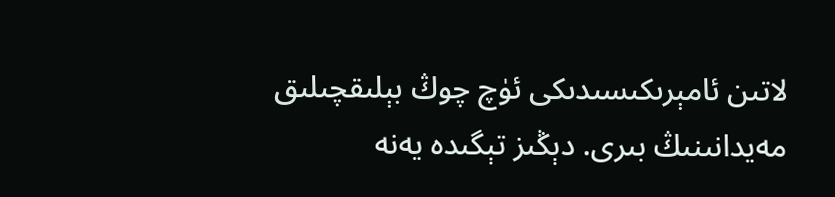لاتىن ئامېرىكىسىدىكى ئۈچ چوڭ بېلىقچىلىق مەيدانىنىڭ بىرى. دېڭىز تېگىدە يەنە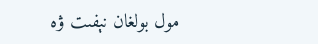مول بولغان نېفىت ۋە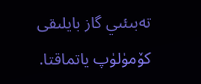تەبىئىي گاز بايلىقى كۆمۈلۈپ ياتماقتا.